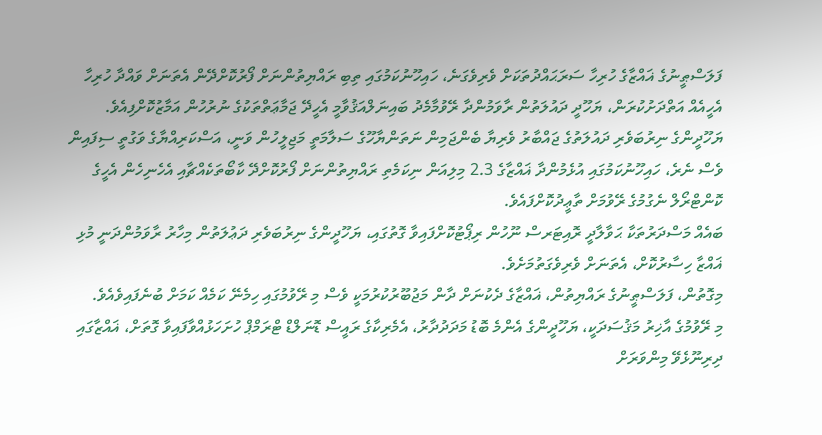ފަލަސްޠީނުގެ ޣައްޒާގެ ހުރިހާ ސަރަޙައްދުތަކަށް ވެރިވެގަނެ، ހައިހޫނުކަމުގައި ތިބި ރައްޔިތުންނަށް ފޯރުކޮށްދޭން އެތަނަށް ވައްދާ ހުރިހާ އެހީއެއް އަތްދަށުކުރަން، ޔަހޫދީ ދައުލަތުން ރާވަމުންދާ ރޭވުމާމެދު ބައިނަލްއަޤުވާމީ އެހީދޭ ޖަމާޢަތްތަކުގެ ނުރުހުން އަމާޒުކޮށްފިއެވެ.
ޔަހޫދީންގެ ނިރުބަވެރި ދައުލަތުގެ ޖައްބާރު ވެރިޔާ ބެންޖަމިން ނަތަންޔާހޫގެ ސަލާމަތީ މަޖިލީހުން ވަނީ، އަސްކަރިއްޔާގެ ވަގުތީ ސިފައިން ވެސް ނެރެ، ހައިހޫނުކަމުގައި އުޅެމުންދާ ޣައްޒާގެ 2.3 މިލިއަން ނިކަމެތި ރައްޔިތުންނަށް ފޯރުކޮށްދޭ ކާބޯތަކެއްޗާއި އެހެނިހެން އެހީގެ ކޮންޓްރޯލް ނެގުމުގެ ރޭވުމަށް ތާޢީދުކޮށްފައެވެ.
ބައެއް މަސްދަރުތަކާ ޙަވާލާދީ ރޮއިޓަރސް ނޫހުން ރިޕޯޓުކޮށްފައިވާ ގޮތުގައި، ޔަހޫދީންގެ ނިރުބަވެރި ދަޢުލަތުން މިހާރު ރާވަމުންދަނީ މުޅި ޣައްޒާ ހިސާރުކޮށް، އެތަނަށް ވެރިވެގަތުމަށެވެ.
މިގޮތުން، ފަލަސްޠީނުގެ ރައްޔިތުން، ޣައްޒާގެ ދެކުނަށް ދާން މަޖުބޫރުކުރުމަކީ ވެސް މި ރޭވުމުގައި ހިމެނޭ ކަމެއް ކަމަށް ބުނެފައިވެއެވެ.
މި ރޭވުމުގެ އާޚިރު މަޤުސަދަކީ، ޔަހޫދީންގެ އެންމެ ބޮޑު މަދަދުދާރު، އެމެރިކާގެ ރައީސް ޑޮނަލްޑް ޓްރަމްޕް ހުށަހަޅުއްވާފައިވާ ގޮތަށް، ޣައްޒާގައި ދިރިނޫޅެވޭ މިންވަރަށް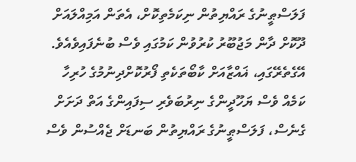ފަލަސްޠީނުގެ ރައްޔިތުން ނިކަމެތިކޮށް، އެތަން އަމިއްލައަށް ދޫކޮށް ދާން މަޖުބޫރު ކުރުވުން ކަމުގައި ވެސް ބުނެފައިވެއެވެ.
އޭގެތެރޭގައި، ޣައްޒާއަށް ކާބޯތަކެތި ފޯރުކޮށްދިނުމުގެ ހުރިހާ ކަމެއް ވެސް ޔަހޫދީންގެ ނިރުބަވެރި ސިފައިންގެ އަތް ދަށަށް ގެނެސް، ފަލަސްޠީނުގެ ރައްޔިތުން ބަނޑަށް ޖެއްސުން ވެސް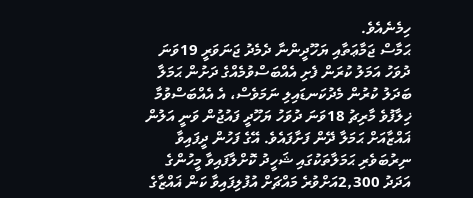ހިމެނެއެވެ.
ޙަމާސް ޖަމާޢަތާއި ޔަހޫދީންނާ ދެމެދު ޖަނަވަރީ 19ވަނަ ދުވަހު އަމަލު ކުރަން ފެށި އެއްބަސްވުމެއްގެ ދަށުން ޙަމަލާ ބަދަލު ކުރުން މެދުކަނޑައިލި ނަމަވެސް، އެ އެއްބަސްވުމާ ޚިލާފުވެ މާރިޗު 18ވަނަ ދުވަހު ޔަހޫދީ ފައުޖުން ވަނީ އަލުން ޣައްޒާއަށް ޙަމަލާ ދޭން ފަށާފައެވެ. އޭގެ ފަހުން ދީފައިވާ ނިރުބަވެރި ޙަމަލާތަކުގައި ޝަހީދު ކޮށްލާފައިވާ މީހުންގެ އަދަދު 2,300އަށްވުރެ މައްޗަށް އުފުލިފައިވާ ކަން ޣައްޒާގެ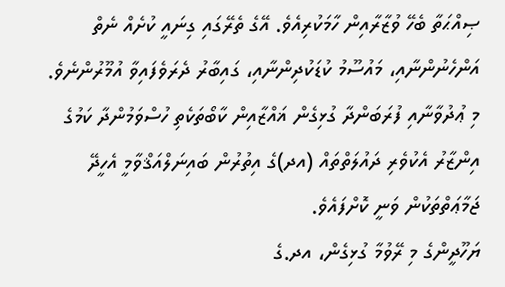ޞިއްޙަތާ ބެހޭ ވުޒާރާއިން ހާމަކުރިއެވެ. އޭގެ ތެރޭގައި ގިނައީ ކުށެއް ނެތް އަންހެނުންނާއި، މައުސޫމު ކުޑަކުދިންނާއި، ގައިބާރު ދެރަވެފައިވާ އުމޫރުންނެވެ.
މި ޢުދުވާނާއި ފުރަބަންދާ ގުޅިގެން ޣައްޒާއިން ކާބޯތަކެތި ހުސްވަމުންދާ ކަމުގެ އިންޒާރު އެކުވެރި ދައުލަތްތައް (އދ)ގެ އިތުރުން ބައިނަލްއަޤްވާމީ އެހީދޭ ޖަމާޢަތްތަކުން ވަނީ ކޮށްފައެވެ.
ޔަހޫދީންގެ މި ރޭވުމާ ގުޅިގެން، އދ.ގެ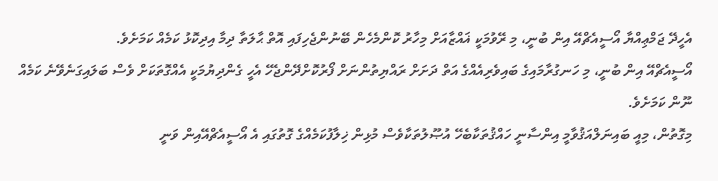އެހީދޭ ޖަމްޢިއްޔާ އޯސީއެޗްއޭ އިން ބުނީ، މި ރޭވުމަކީ ޣައްޒާއަށް މިހާރު ކޮންމެހެން ބޭނުންޖެހިފައި އޮތް ޙާލަތާ ދިމާ އިދިކޮޅު ކަމެއް ކަމަށެވެ.
އޯސީއެޗްއޭ އިން ބުނީ، މި ހަނގުރާމައިގެ ބައިވެރިއެއްގެ އަތް ދަށަށް ރައްޔިތުންނަށް ފޯރުކޮށްދޭންޖެހޭ އެހީ ގެންދިޔުމަކީ އެއްގޮތަކަށް ވެސް ބަލައިގަނެވޭނެ ކަމެއް ނޫން ކަމަށެވެ.
މިގޮތުން، މިއީ ބައިނަލްއަޤުވާމީ އިންސާނީ ހައްޤުތަކާބެހޭ އުޞޫލުތަކާވެސް މުޅިން ޚިލާފުކަމެއްގެ ގޮތުގައި އެ އޯސީއެޗްއޭއިން ވަނީ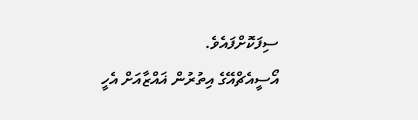ސިފަކޮށްފައެވެ.
އޯސީއެޗްއޭގެ އިތުރުން ޣައްޒާއަށް އެހީ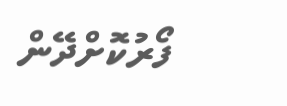ފޯރުކޮށްދޭން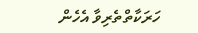ހަރަކާތްތެރިވާ އެހެން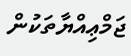ޖަމްޢިއްޔާތަކުން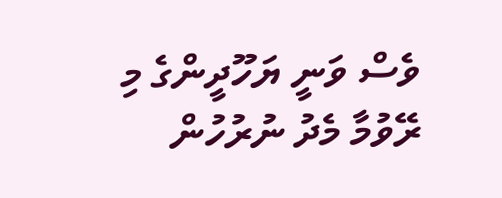ވެސް ވަނީ ޔަހޫދީންގެ މި ރޭވުމާ މެދު ނުރުހުން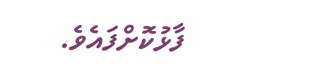ފާޅުކޮށްފައެވެ.